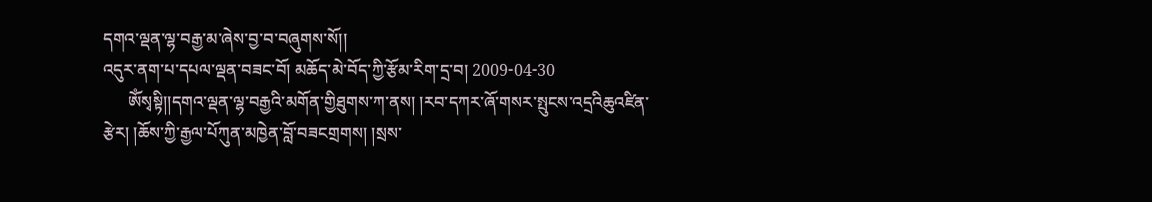དགའ་ལྡན་ལྷ་བརྒྱ་མ་ཞེས་བྱ་བ་བཞུགས་སོ།།
འདུར་ནག་པ་དཔལ་ལྡན་བཟང་བོ། མཆོད་མེ་བོད་ཀྱི་རྩོམ་རིག་དྲ་བ། 2009-04-30
      ཨོཾསྭསྟི།།དགའ་ལྡན་ལྷ་བརྒྱའི་མགོན་གྱིཐུགས་ཀ་ནས། །རབ་དཀར་ཞོ་གསར་སྤུངས་འདྲའིཆུའཛིན་རྩེར། །ཆོས་ཀྱི་རྒྱལ་པོཀུན་མཁྱེན་བློ་བཟངགྲགས། །སྲས་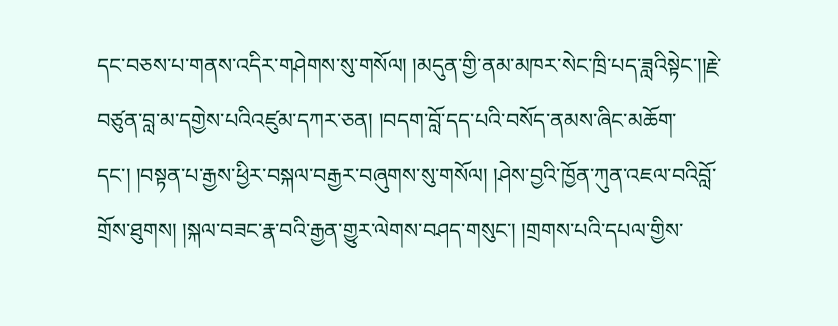དང་བཅས་པ་གནས་འདིར་གཤེགས་སུ་གསོལ། །མདུན་གྱི་ནམ་མཁར་སེང་ཁྲི་པད་ཟླའིསྟེང་།།རྗེ་བཙུན་བླ་མ་དགྱེས་པའིའཛུམ་དཀར་ཅན། །བདག་བློ་དད་པའི་བསོད་ནམས་ཞིང་མཆོག་དང་། །བསྟན་པ་རྒྱས་ཕྱིར་བསྐལ་བརྒྱར་བཞུགས་སུ་གསོལ། །ཤེས་བྱའི་ཁྱོན་ཀུན་འཇལ་བའིབློ་གྲོས་ཐུགས། །སྐལ་བཟང་རྣ་བའི་རྒྱན་གྱུར་ལེགས་བཤད་གསུང་། །གྲགས་པའི་དཔལ་གྱིས་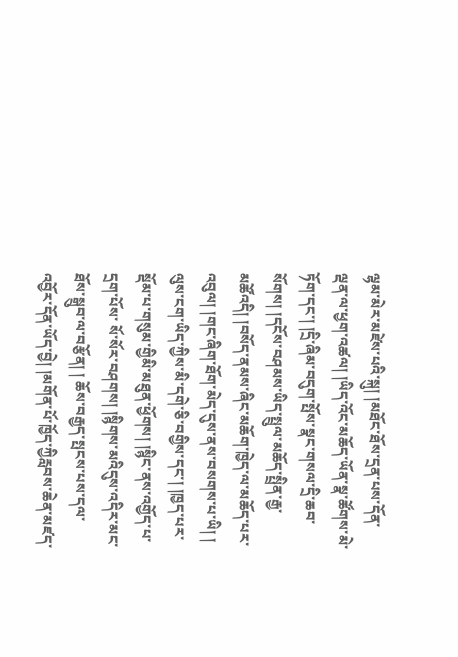ལྷམ་མེར་མཛེས་པའི་སྐུ། །མཐོང་ཐོས་དྲན་པས་དོན་ལྡན་ལ་ཕྱག་འཚལ། །ཡིད་འོང་མཆོད་ཡོན་སྣ་ཚོགས་མེ་ཏོག་དང་། །དྲི་ཞིམ་བདུག་སྤོས་སྣང་གསལ་དྲི་ཆབ་སོགས། །དངོས་བཤམས་ཡིད་སྤྲུལ་མཆོད་སྤྲིན་རྒྱ་མཚོའདི། །བསོད་ནམས་ཞིང་མཆོག་ཁྱེད་ལ་མཆོད་པར་འབུལ། །གང་ཞིག་ཐོག་མེད་དུས་ནས་བསགས་པ་ཡི། ། ལུས་ངག་ཡིད་ཀྱིས་མི་དགེ་ཅི་བགྱིས་དང་། །ཁྱད་པར་སྡོམ་པ་གསུམ་གྱིམི་མཐུན་ཕྱོགས། །སྙིང་ནས་འགྱོད་པ་དྲག་པོས་ སོ་སོར་བཤགས། །སྙིགས་མའིདུས་འདིར་མང་ཐོས་སྒྲུབ་ལ་བརྩོན། ། ཆོས་བརྒྱད་སྤངས་པས་དལ་འབྱོར་དོན་ཡོད་བྱེ། །མགོན་པོ་ཁྱོད་ཀྱིརླབས་ཆེན་མཛད་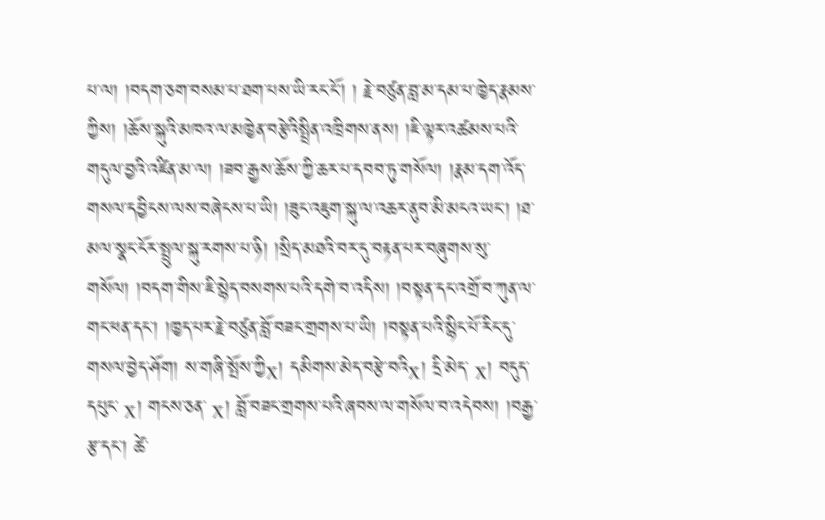པ་ལ། །བདག་ཅག་བསམ་པ་ཐག་པས་ཡི་རང་ངོ། ། རྗེ་བཙུན་བླ་མ་དམ་པ་ཁྱེད་རྣམས་ཀྱིས། །ཆོས་སྐུའི་མཁའ་ལ་མཁྱེན་བརྩེའིསྤྲིན་འཁྲིགས་ནས། །ཇི་ལྟར་འཚམས་པའི་གདུལ་བྱའི་འཛིན་མ་ལ། །ཟབ་རྒྱས་ཆོས་ཀྱི་ཆར་པ་དབབ་ཏུ་གསོལ། །རྣམ་དག་འོད་གསལ་དབྱིངས་ལས་བཞེངས་པ་ཡི། །ཟུང་འཇུག་སྐུ་ལ་འཆར་ནུབ་མི་མངའ་ཡང་། །ཐ་མལ་སྣང་ངོར་སྤྲུལ་སྐུ་རགས་པ་ཉི། །སྲིད་མཐའི་བར་དུ་བརྟན་པར་བཞུགས་སུ་གསོལ། །བདག་གིས་ཇི་སྙེད་བསགས་པའི་དགེ་བ་འདིས། །བསྟན་དང་འགྲོ་བ་ཀུན་ལ་གང་ཕན་དང་། །ཁྱད་པར་རྗེ་བཙུན་བློ་བཟང་གྲགས་པ་ཡི། །བསྟན་པའི་སྙིང་པོ་རིང་དུ་གསལ་བྱེད་ཤོག། ས་གཞི་སྤོས་ཀྱིx། དམིགས་མེད་བརྩེ་བའིx། དྲི་མེད་ x། བདུད་དཔུང་ x། གངས་ཅན་ x། བློ་བཟང་གྲགས་པའི་ཞབས་ལ་གསོལ་བ་འདེབས། །བརྒྱ་རྩ་དང་། ཚེ་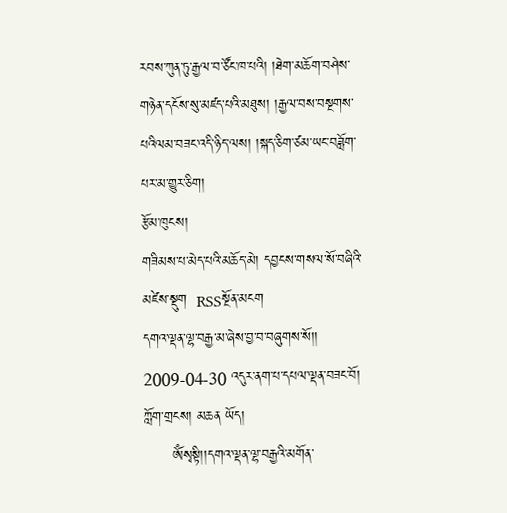རབས་ཀུན་ཏུ་རྒྱལ་བ་ཙོང་ཁ་པའི། །ཐེག་མཆོག་བཤེས་གཉེན་དངོས་སུ་མཛད་པའི་མཐུས། །རྒྱལ་བས་བསྔགས་པའིལམ་བཟང་འདི་ཉིད་ལས། །སྐད་ཅིག་ཙམ་ཡང་བཟློག་པར་མ་གྱུར་ཅིག།
རྩོམ་ཁུངས།
གཟིམས་པ་མེད་པའི་མཆོད་མེ། དབྱངས་གསལ་སོ་བཞིའི་མཛེས་སྡུག  RSSསྔོན་མངག
དགའ་ལྡན་ལྷ་བརྒྱ་མ་ཞེས་བྱ་བ་བཞུགས་སོ།།
2009-04-30 འདུར་ནག་པ་དཔལ་ལྡན་བཟང་བོ། ཀློག་གྲངས། མཆན ཡོད།
      ཨོཾསྭསྟི།།དགའ་ལྡན་ལྷ་བརྒྱའི་མགོན་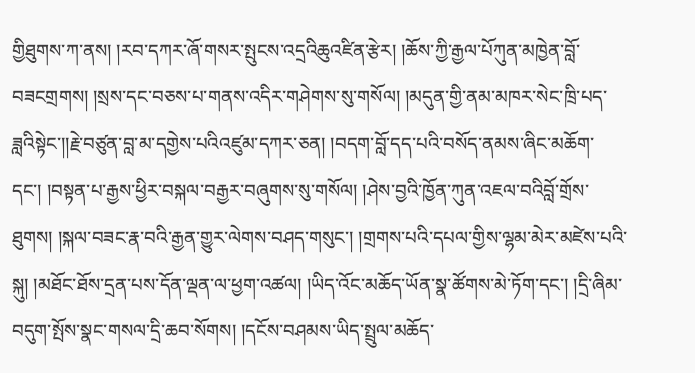གྱིཐུགས་ཀ་ནས། །རབ་དཀར་ཞོ་གསར་སྤུངས་འདྲའིཆུའཛིན་རྩེར། །ཆོས་ཀྱི་རྒྱལ་པོཀུན་མཁྱེན་བློ་བཟངགྲགས། །སྲས་དང་བཅས་པ་གནས་འདིར་གཤེགས་སུ་གསོལ། །མདུན་གྱི་ནམ་མཁར་སེང་ཁྲི་པད་ཟླའིསྟེང་།།རྗེ་བཙུན་བླ་མ་དགྱེས་པའིའཛུམ་དཀར་ཅན། །བདག་བློ་དད་པའི་བསོད་ནམས་ཞིང་མཆོག་དང་། །བསྟན་པ་རྒྱས་ཕྱིར་བསྐལ་བརྒྱར་བཞུགས་སུ་གསོལ། །ཤེས་བྱའི་ཁྱོན་ཀུན་འཇལ་བའིབློ་གྲོས་ཐུགས། །སྐལ་བཟང་རྣ་བའི་རྒྱན་གྱུར་ལེགས་བཤད་གསུང་། །གྲགས་པའི་དཔལ་གྱིས་ལྷམ་མེར་མཛེས་པའི་སྐུ། །མཐོང་ཐོས་དྲན་པས་དོན་ལྡན་ལ་ཕྱག་འཚལ། །ཡིད་འོང་མཆོད་ཡོན་སྣ་ཚོགས་མེ་ཏོག་དང་། །དྲི་ཞིམ་བདུག་སྤོས་སྣང་གསལ་དྲི་ཆབ་སོགས། །དངོས་བཤམས་ཡིད་སྤྲུལ་མཆོད་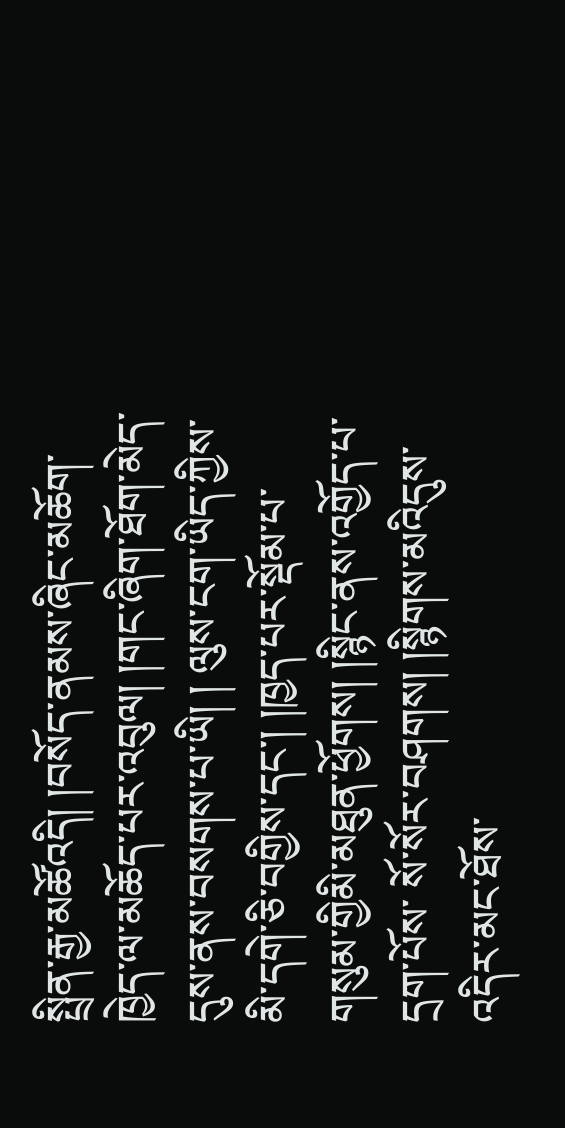སྤྲིན་རྒྱ་མཚོའདི། །བསོད་ནམས་ཞིང་མཆོག་ཁྱེད་ལ་མཆོད་པར་འབུལ། །གང་ཞིག་ཐོག་མེད་དུས་ནས་བསགས་པ་ཡི། ། ལུས་ངག་ཡིད་ཀྱིས་མི་དགེ་ཅི་བགྱིས་དང་། །ཁྱད་པར་སྡོམ་པ་གསུམ་གྱིམི་མཐུན་ཕྱོགས། །སྙིང་ནས་འགྱོད་པ་དྲག་པོས་ སོ་སོར་བཤགས། །སྙིགས་མའིདུས་འདིར་མང་ཐོས་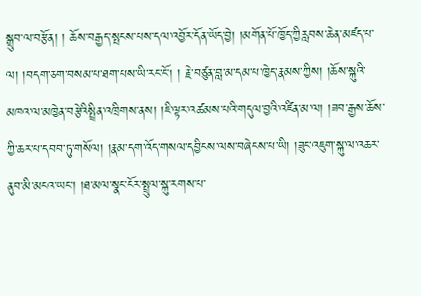སྒྲུབ་ལ་བརྩོན། ། ཆོས་བརྒྱད་སྤངས་པས་དལ་འབྱོར་དོན་ཡོད་བྱེ། །མགོན་པོ་ཁྱོད་ཀྱིརླབས་ཆེན་མཛད་པ་ལ། །བདག་ཅག་བསམ་པ་ཐག་པས་ཡི་རང་ངོ། ། རྗེ་བཙུན་བླ་མ་དམ་པ་ཁྱེད་རྣམས་ཀྱིས། །ཆོས་སྐུའི་མཁའ་ལ་མཁྱེན་བརྩེའིསྤྲིན་འཁྲིགས་ནས། །ཇི་ལྟར་འཚམས་པའི་གདུལ་བྱའི་འཛིན་མ་ལ། །ཟབ་རྒྱས་ཆོས་ཀྱི་ཆར་པ་དབབ་ཏུ་གསོལ། །རྣམ་དག་འོད་གསལ་དབྱིངས་ལས་བཞེངས་པ་ཡི། །ཟུང་འཇུག་སྐུ་ལ་འཆར་ནུབ་མི་མངའ་ཡང་། །ཐ་མལ་སྣང་ངོར་སྤྲུལ་སྐུ་རགས་པ་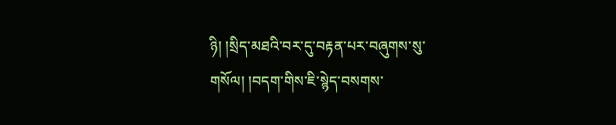ཉི། །སྲིད་མཐའི་བར་དུ་བརྟན་པར་བཞུགས་སུ་གསོལ། །བདག་གིས་ཇི་སྙེད་བསགས་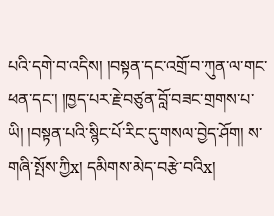པའི་དགེ་བ་འདིས། །བསྟན་དང་འགྲོ་བ་ཀུན་ལ་གང་ཕན་དང་། །ཁྱད་པར་རྗེ་བཙུན་བློ་བཟང་གྲགས་པ་ཡི། །བསྟན་པའི་སྙིང་པོ་རིང་དུ་གསལ་བྱེད་ཤོག། ས་གཞི་སྤོས་ཀྱིx། དམིགས་མེད་བརྩེ་བའིx།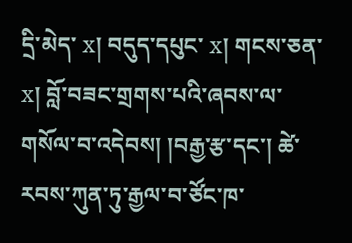དྲི་མེད་ x། བདུད་དཔུང་ x། གངས་ཅན་ x། བློ་བཟང་གྲགས་པའི་ཞབས་ལ་གསོལ་བ་འདེབས། །བརྒྱ་རྩ་དང་། ཚེ་རབས་ཀུན་ཏུ་རྒྱལ་བ་ཙོང་ཁ་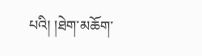པའི། །ཐེག་མཆོག་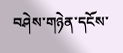བཤེས་གཉེན་དངོས་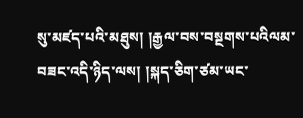སུ་མཛད་པའི་མཐུས། །རྒྱལ་བས་བསྔགས་པའིལམ་བཟང་འདི་ཉིད་ལས། །སྐད་ཅིག་ཙམ་ཡང་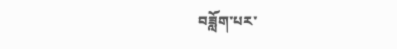བཟློག་པར་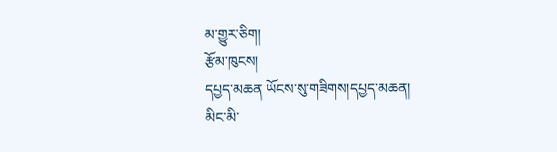མ་གྱུར་ཅིག།
རྩོམ་ཁུངས།
དཔྱད་མཆན ཡོངས་སུ་གཟིགས།དཔྱད་མཆན།
མིང་མི་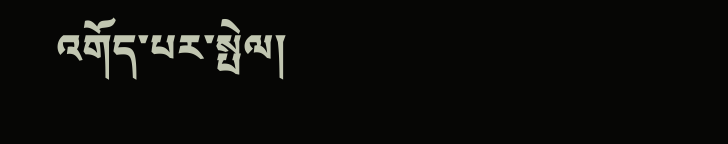འགོད་པར་སྤེལ།